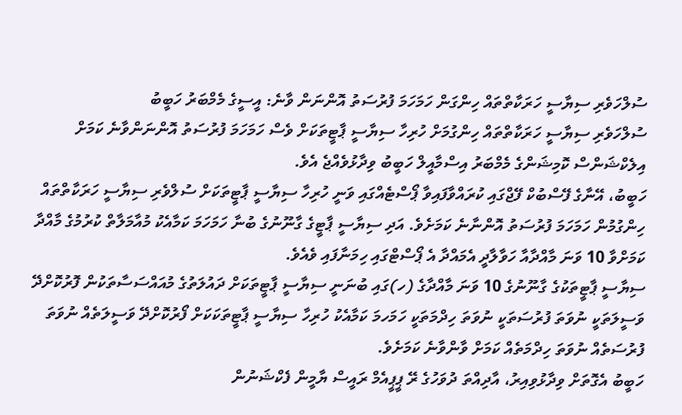ސުލްހަވެރި ސިޔާސީ ހަރަކާތްތައް ހިންގަން ހަމަހަމަ ފުރުސަތު އޮންނަން ވާނެ: އީސީގެ މެމްބަރު ހަބީބު
ސުލްހަވެރި ސިޔާސީ ހަރަކާތްތައް ހިންގުމަށް ހުރިހާ ސިޔާސީ ޕާޓީތަކަށް ވެސް ހަމަހަމަ ފުރުސަތު އޮންނަންވާނެ ކަމަށް އިލެކްޝަންސް ކޮމިޝަންގެ މެމްބަރު އިސްމާއީލް ހަބީބު ވިދާޅުވެއްޖެ އެވެ.
ހަބީބު، އޭނާގެ ފޭސްބުކް ފޭޖްގައި ކުރައްވާފައިވާ ޕޯސްޓެއްގައި ވަނީ ހުރިހާ ސިޔާސީ ޕާޓީތަކަށް ސުލްވެރި ސިޔާސީ ހަރަކާތްތައް ހިންގުމުން ހަމަހަމަ ފުރުސަތު އޮންނާނެ ކަމަށެވެ. އަދި ސިޔާސީ ޕާޓީގެ ގާނޫނުގެ ބުނާ ހަމަހަމަ ކަމާއެކު މުއާމަލާތް ކުރުމުގެ މާއްދާ ކަމަށްވާ 10 ވަނަ މާއްދާއާ ހަވާލާދީ އެމައްދާ އެ ޕޯސްޓްގައި ހިމަނާފައި ވެއެވެ.
ސިޔާސީ ޕާޓީތަކުގެ ގާނޫނުގެ 10 ވަނަ މާއްދާގެ (ހ)ގައި ބުނަނީ ސިޔާސީ ޕާޓީތަކަށް ދައުލަތުގެ މުއައްސަސާތަކުން ފޮރުކޮށްދޭ ވަސީލަތަކީ ނުވަތަ ފުރުސަތަކީ ނުވަތަ ހިދްމަތަކީ ހަމަހމަ ކަމާއެކު ހުރިހާ ސިޔާސީ ޕާޓީތަކަކަށް ފޯރުކޮށްދޭ ވަސީލަތެއް ނުވަތަ ފުރުސަތެއް ނުވަތަ ހިދްމަތެއް ކަމަށް ވާންވާނެ ކަމަށެވެ.
ހަބީބު އެގޮތަށް ވިދާޅުވިއިރު، އާދިއްތަ ދުވަހުގެ ރޭ ޕީޕީއެމް ރައީސް ޔާމީން ފެކްޝަނުން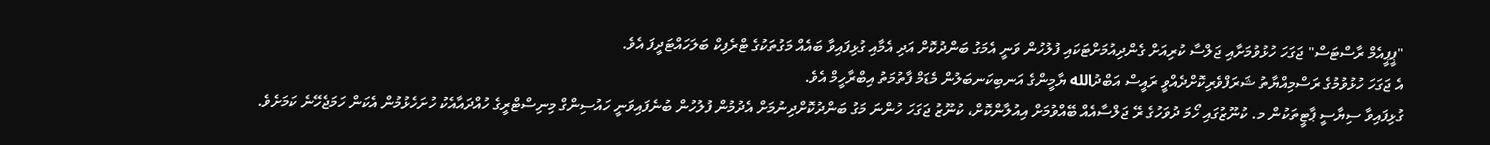"ޕީޕީއެމް ރާސްޓަސް" ޖަގަހަ ހުޅުވުމަށާއި ޖަލްސާ ކުރިއަށް ގެންދިއުމަށްޓަކައި ފުލުހުން ވަނީ އެމަގު ބަންދުކޮށް އަދި އެމާއި ގުޅިފައިވާ ބައެއް މަގުތަކުގެ ޓްރެފިކް ބަލަހައްޓަދީފަ އެވެ.
އެ ޖަގަހަ ހުޅުވުމުގެ ރަސްމިއްޔާތު ޝަރަފްވެރިކޮށްދެއްވީ ރައީސް އަބްދުالله ޔާމީންގެ އަނބިކަނބަލުން މެޑަމް ފާތުމަތު އިބްރާހީމް އެވެ.
ގުޅިފައިވާ ސިޔާސީ ޕާޓީތަކުން މ. ކުނޫޒުގައި ހޯމަ ދުވަހުގެ ރޭ ޖަލްސާއެއް ބޭއްވުމަށް އިއުލާންކޮށް، ކުނޫޒު ޖަގަހަ ހުންނަ މަގު ބަންދުކޮށްދިނުމަށް އެދުމުން ފުލުހުން ބުނެފައިވަނީ ހައުސިންގް މިނިސްޓްރީގެ ހުއްދައާއެކު ހުށަހެޅުމުން އެކަން ހަމަޖެހޭނެ ކަމަށެވެ.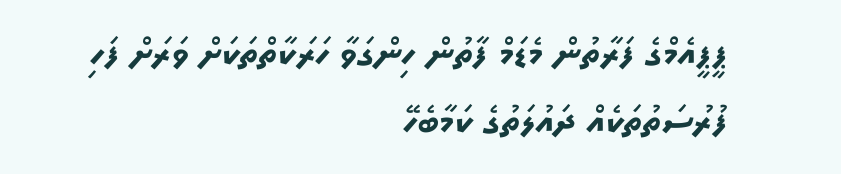ޕީޕީއެމްގެ ފަރާތުން މެޑަމް ފާތުން ހިންގަވާ ހަރަކާތްތަކަށް ވަރަށް ފަހި ފުރުސަތުތަކެއް ދައުލަތުގެ ކަމާބެހޭ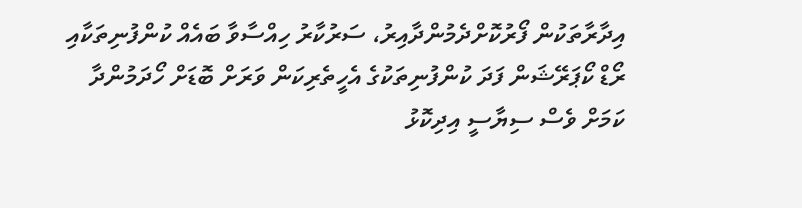އިދާރާތަކުން ފޯރުކޮށްދެމުންދާއިރު، ސަރުކާރު ހިއްސާވާ ބައެއް ކުންފުނިތަކާއި ރޯޑް ކޯޕަރޭޝަން ފަދަ ކުންފުނިތަކުގެ އެހީތެރިކަން ވަރަށް ބޮޑަށް ހޯދަމުންދާ ކަމަށް ވެސް ސިޔާސީ އިދިކޮޅު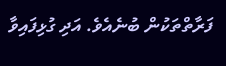ފަރާތްތަކުން ބުނެއެވެ. އަދި ގުޅިފައިވާ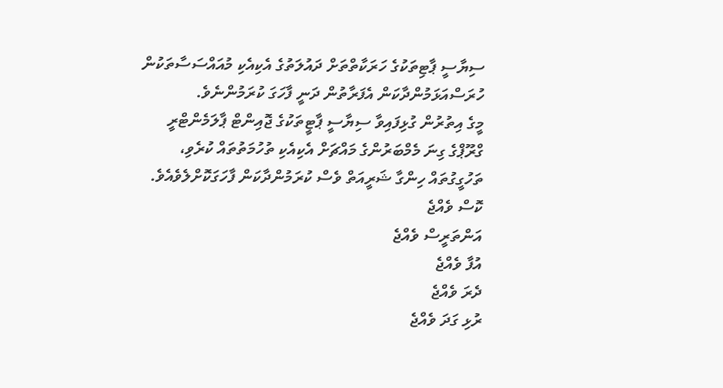ސިޔާސީ ޕާޓިތަކުގެ ހަރަކާތްތަށް ދައުލަތުގެ އެކިއެކި މުއައްސަސާތަކުން ހުރަސްއަޅަމުންދާކަން އެފަރާތުން ދަނީ ފާހަގަ ކުރަމުންނެވެ.
މީގެ އިތުރުން ގުޅިފައިވާ ސިޔާސީ ޕާޓީތަކުގެ ޖޮއިންޓް ޕާލަމެންޓްރީ ގްރޫޕްގެ ގިނަ މެމްބަރުންގެ މައްޗަށް އެކިއެކި ތުހުމަތުތައް ކުރެވި، ތަހުގީގުތައް ހިންގާ ޝަރީއަތް ވެސް ކުރަމުންދާކަން ފާހަގަކޮށްލެވެއެވެ.
ކޮސް ވެއްޖެ
އަންތަރީސް ވެއްޖެ
އުފާ ވެއްޖެ
ދެރަ ވެއްޖެ
ރުޅި ގަދަ ވެއްޖެ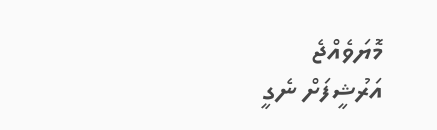މޮޔަވެއްޖެ
އަރުޝީފަށް ނެގީ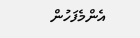އެންމެފަހުން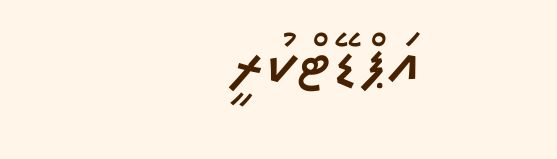އަޕްޑޭޓްކުރީ